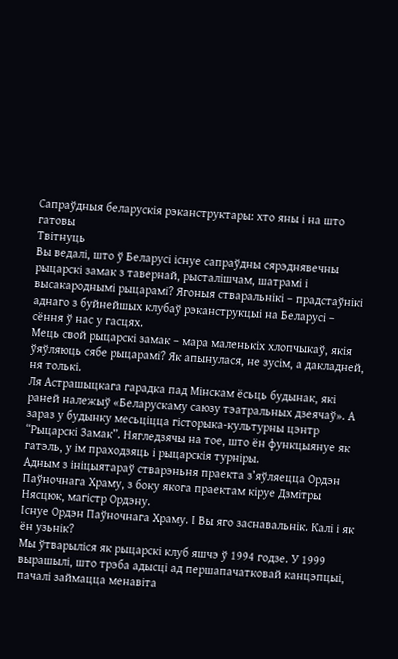Сапраўдныя беларускія рэканструктары: хто яны і на што гатовы
Твітнуць
Вы ведалі, што ў Беларусі існуе сапраўдны сярэднявечны рыцарскі замак з тавернай, рысталішчам, шатрамі і высакароднымі рыцарамі? Ягоныя стваральнікі – прадстаўнікі аднаго з буйнейшых клубаў рэканструкцыі на Беларусі – сёння ў нас у гасцях.
Мець свой рыцарскі замак – мара маленькіх хлопчыкаў, якія ўяўляюць сябе рыцарамі? Як апынулася, не зусім, а дакладней, ня толькі.
Ля Астрашыцкага гарадка пад Мінскам ёсьць будынак, які раней належыў «Беларускаму саюзу тэатральных дзеячаў». А зараз у будынку месьціцца гісторыка-культурны цэнтр “Рыцарскі Замак”. Нягледзячы на тое, што ён функцыянуе як гатэль, у ім праходзяць і рыцарскія турніры.
Адным з ініцыятараў стварэньня праекта з’яўляецца Ордэн Паўночнага Храму, з боку якога праектам кіруе Дзмітры Нясцюк, магістр Ордэну.
Існуе Ордэн Паўночнага Храму. І Вы яго заснавальнік. Калі і як ён узьнік?
Мы ўтварыліся як рыцарскі клуб яшчэ ў 1994 годзе. У 1999 вырашылі, што трэба адысці ад першапачатковай канцэпцыі, пачалі займацца менавіта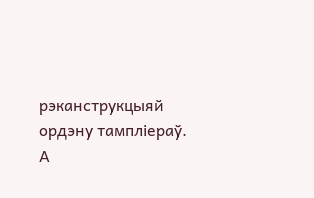рэканструкцыяй ордэну тампліераў.
А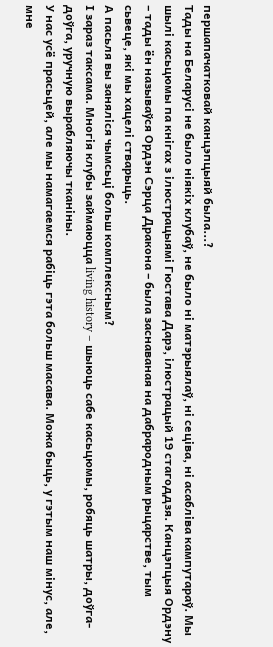першапачатковай канцэпцыяй была...?
Тады на Беларусі не было ніякіх клубаў, не было ні матэрыялаў, ні сеціва, ні асабліва кампутараў. Мы шылі касьцюмы па кнігах з ілюстрацыямі Гюстава Дарэ, ілюстрацый 19 стагоддзя. Канцэпцыя Ордэну – тады ён называўся Ордэн Сэрца Дракона – была заснаваная на дабрародным рыцарстве, тым сьвеце, які мы хацелі стварыць.
А пасьля вы заняліся чымсьці больш комплексным?
І зараз таксама. Многія клубы займаюцца living history – шыюць сабе касьцюмы, робяць шатры, доўга-доўга, уручную вырабляючы тканіны.
У нас усё прасьцей, але мы намагаемся рабіць гэта больш масава. Можа быць, у гэтым наш мінус, але, мне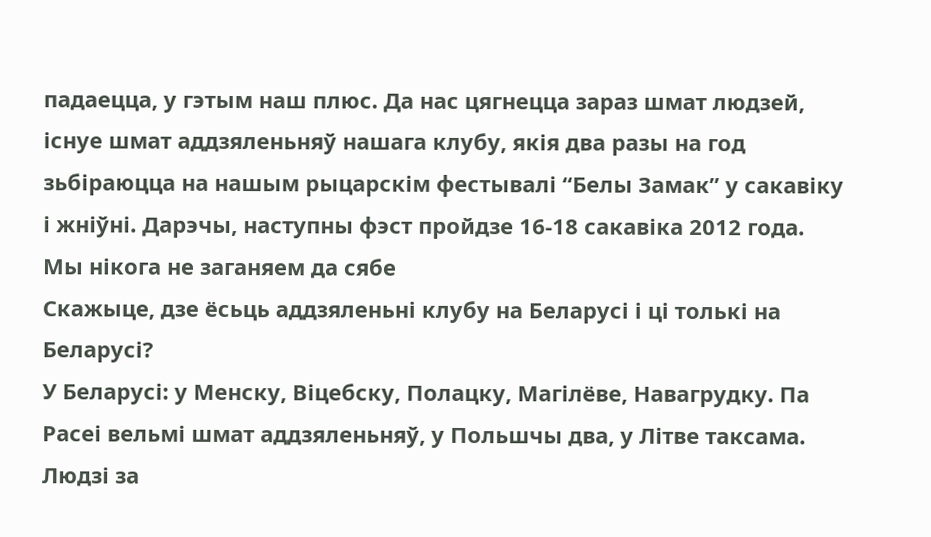падаецца, у гэтым наш плюс. Да нас цягнецца зараз шмат людзей, існуе шмат аддзяленьняў нашага клубу, якія два разы на год зьбіраюцца на нашым рыцарскім фестывалі “Белы Замак” у сакавіку і жніўні. Дарэчы, наступны фэст пройдзе 16-18 сакавіка 2012 года.
Мы нікога не заганяем да сябе
Скажыце, дзе ёсьць аддзяленьні клубу на Беларусі і ці толькі на Беларусі?
У Беларусі: у Менску, Віцебску, Полацку, Магілёве, Навагрудку. Па Расеі вельмі шмат аддзяленьняў, у Польшчы два, у Літве таксама. Людзі за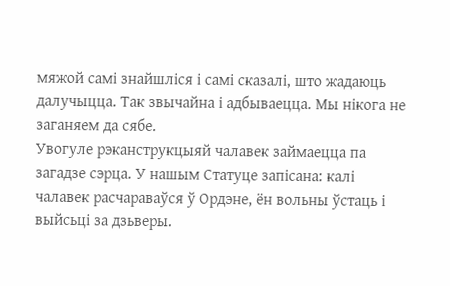мяжой самі знайшліся і самі сказалі, што жадаюць далучыцца. Так звычайна і адбываецца. Мы нікога не заганяем да сябе.
Увогуле рэканструкцыяй чалавек займаецца па загадзе сэрца. У нашым Статуце запісана: калі чалавек расчараваўся ў Ордэне, ён вольны ўстаць і выйсьці за дзьверы.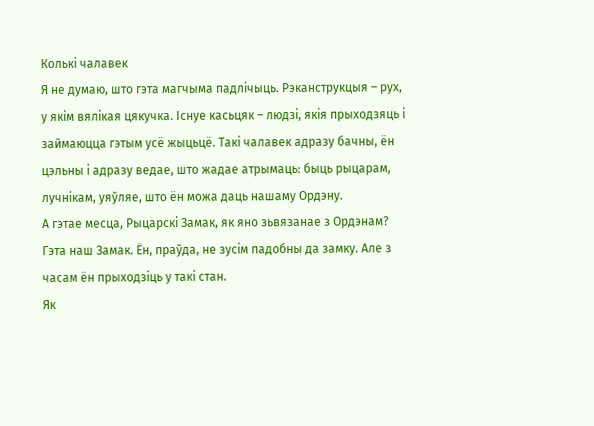Колькі чалавек
Я не думаю, што гэта магчыма падлічыць. Рэканструкцыя – рух, у якім вялікая цякучка. Існуе касьцяк – людзі, якія прыходзяць і займаюцца гэтым усё жыцьцё. Такі чалавек адразу бачны, ён цэльны і адразу ведае, што жадае атрымаць: быць рыцарам, лучнікам, уяўляе, што ён можа даць нашаму Ордэну.
А гэтае месца, Рыцарскі Замак, як яно зьвязанае з Ордэнам?
Гэта наш Замак. Ён, праўда, не зусім падобны да замку. Але з часам ён прыходзіць у такі стан.
Як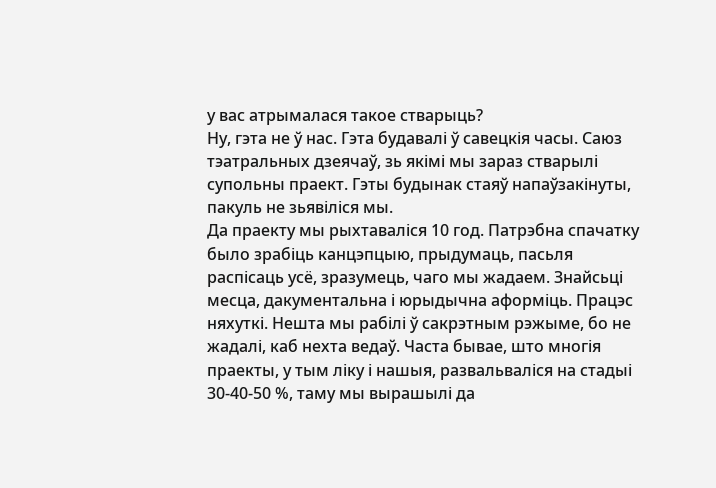у вас атрымалася такое стварыць?
Ну, гэта не ў нас. Гэта будавалі ў савецкія часы. Саюз тэатральных дзеячаў, зь якімі мы зараз стварылі супольны праект. Гэты будынак стаяў напаўзакінуты, пакуль не зьявіліся мы.
Да праекту мы рыхтаваліся 10 год. Патрэбна спачатку было зрабіць канцэпцыю, прыдумаць, пасьля распісаць усё, зразумець, чаго мы жадаем. Знайсьці месца, дакументальна і юрыдычна аформіць. Працэс няхуткі. Нешта мы рабілі ў сакрэтным рэжыме, бо не жадалі, каб нехта ведаў. Часта бывае, што многія праекты, у тым ліку і нашыя, развальваліся на стадыі 30-40-50 %, таму мы вырашылі да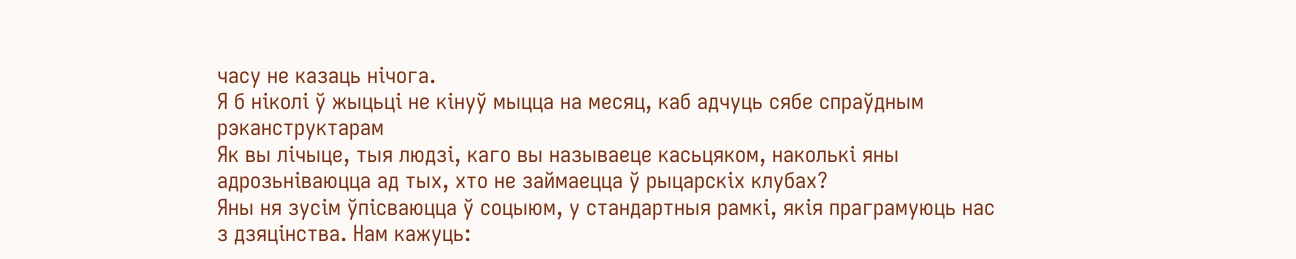часу не казаць нічога.
Я б ніколі ў жыцьці не кінуў мыцца на месяц, каб адчуць сябе спраўдным рэканструктарам
Як вы лічыце, тыя людзі, каго вы называеце касьцяком, наколькі яны адрозьніваюцца ад тых, хто не займаецца ў рыцарскіх клубах?
Яны ня зусім ўпісваюцца ў соцыюм, у стандартныя рамкі, якія праграмуюць нас з дзяцінства. Нам кажуць: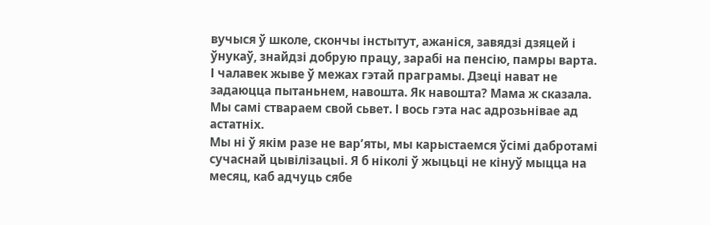вучыся ў школе, скончы інстытут, ажаніся, завядзі дзяцей і ўнукаў, знайдзі добрую працу, зарабі на пенсію, памры варта. І чалавек жыве ў межах гэтай праграмы. Дзеці нават не задаюцца пытаньнем, навошта. Як навошта? Мама ж сказала.
Мы самі ствараем свой сьвет. І вось гэта нас адрозьнівае ад астатніх.
Мы ні ў якім разе не вар’яты, мы карыстаемся ўсімі дабротамі сучаснай цывілізацыі. Я б ніколі ў жыцьці не кінуў мыцца на месяц, каб адчуць сябе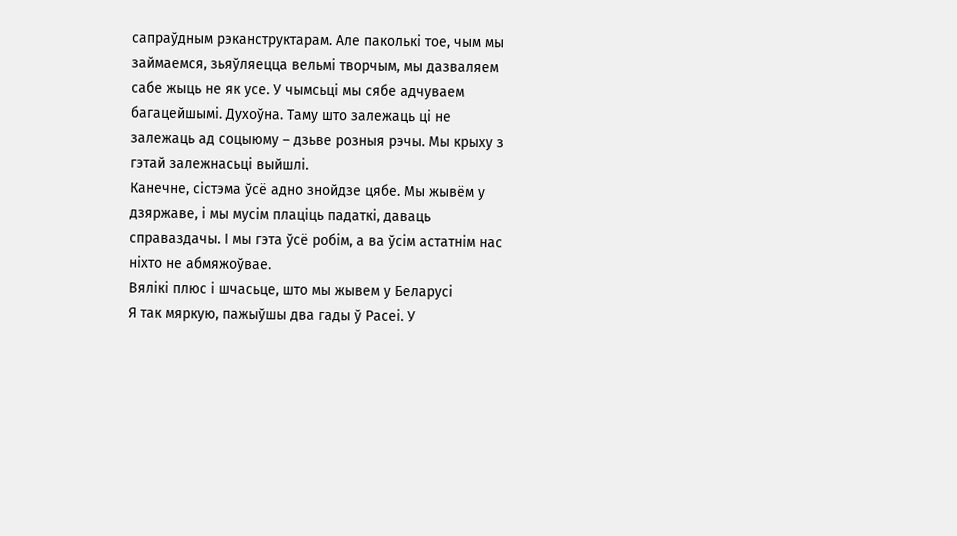сапраўдным рэканструктарам. Але паколькі тое, чым мы займаемся, зьяўляецца вельмі творчым, мы дазваляем сабе жыць не як усе. У чымсьці мы сябе адчуваем багацейшымі. Духоўна. Таму што залежаць ці не залежаць ад соцыюму – дзьве розныя рэчы. Мы крыху з гэтай залежнасьці выйшлі.
Канечне, сістэма ўсё адно знойдзе цябе. Мы жывём у дзяржаве, і мы мусім плаціць падаткі, даваць справаздачы. І мы гэта ўсё робім, а ва ўсім астатнім нас ніхто не абмяжоўвае.
Вялікі плюс і шчасьце, што мы жывем у Беларусі
Я так мяркую, пажыўшы два гады ў Расеі. У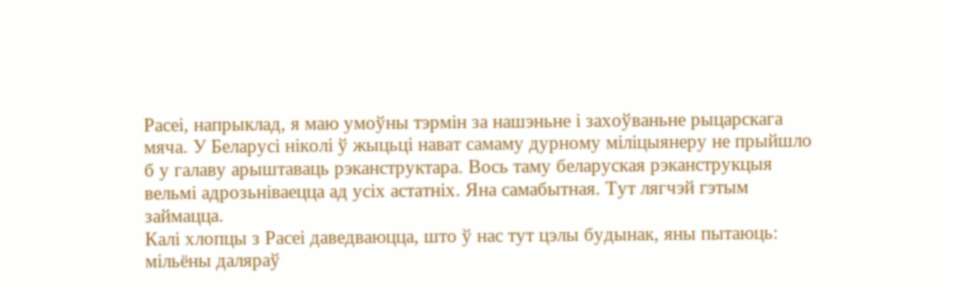Расеі, напрыклад, я маю умоўны тэрмін за нашэньне і захоўваньне рыцарскага мяча. У Беларусі ніколі ў жыцьці нават самаму дурному міліцыянеру не прыйшло б у галаву арыштаваць рэканструктара. Вось таму беларуская рэканструкцыя вельмі адрозьніваецца ад усіх астатніх. Яна самабытная. Тут лягчэй гэтым займацца.
Калі хлопцы з Расеі даведваюцца, што ў нас тут цэлы будынак, яны пытаюць: мільёны даляраў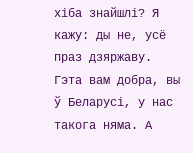хіба знайшлі? Я кажу: ды не, усё праз дзяржаву.
Гэта вам добра, вы ў Беларусі, у нас такога няма. А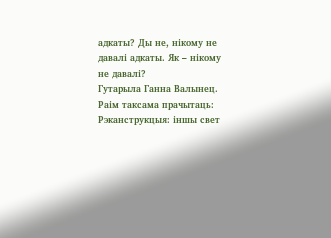адкаты? Ды не, нікому не давалі адкаты. Як – нікому не давалі?
Гутарыла Ганна Валынец.
Раім таксама прачытаць: Рэканструкцыя: іншы свет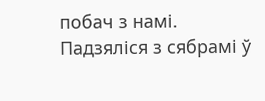побач з намі.
Падзяліся з сябрамі ў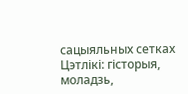сацыяльных сетках
Цэтлікі: гісторыя, моладзь,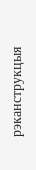рэканструкцыя